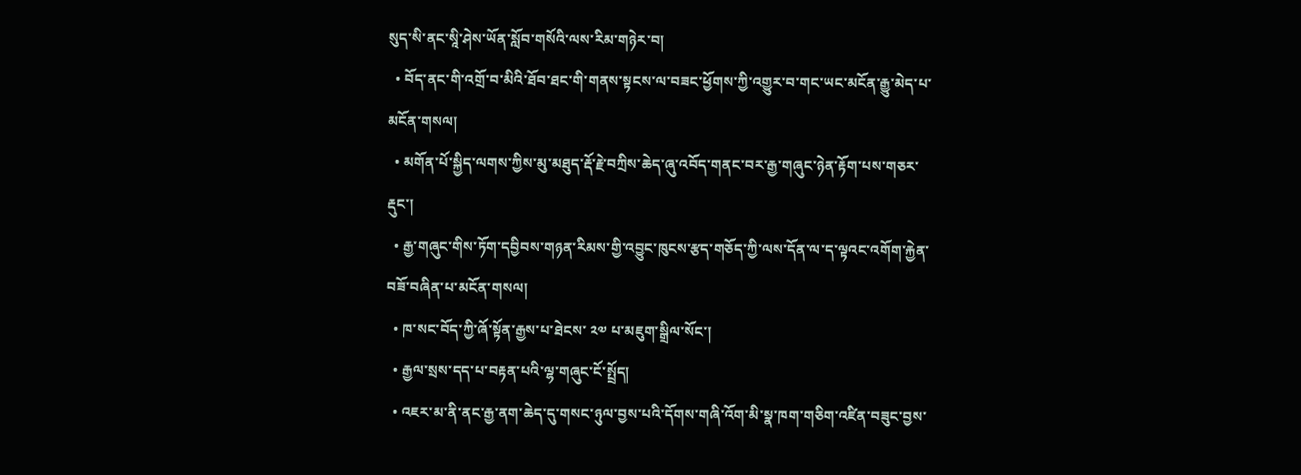སུད་སི་ནང་སཱི་ཤེས་ཡོན་སློབ་གསོའི་ལས་རིམ་གཉེར་བ།
  • བོད་ནང་གི་འགྲོ་བ་མིའི་ཐོབ་ཐང་གི་གནས་སྟངས་ལ་བཟང་ཕྱོགས་ཀྱི་འགྱུར་བ་གང་ཡང་མངོན་རྒྱུ་མེད་པ་མངོན་གསལ།
  • མགོན་པོ་སྐྱིད་ལགས་ཀྱིས་མུ་མཐུད་རྡོ་རྗེ་བཀྲིས་ཆེད་ཞུ་འབོད་གནང་བར་རྒྱ་གཞུང་ཉེན་རྟོག་པས་གཅར་རྡུང་།
  • རྒྱ་གཞུང་གིས་ཏོག་དབྱིབས་གཉན་རིམས་གྱི་འབྱུང་ཁུངས་རྩད་གཅོད་ཀྱི་ལས་དོན་ལ་ད་ལྟའང་འགོག་རྐྱེན་བཟོ་བཞིན་པ་མངོན་གསལ།
  • ཁ་སང་བོད་ཀྱི་ཞོ་སྟོན་རྒྱས་པ་ཐེངས་ ༢༧ པ་མཇུག་སྒྲིལ་སོང་།
  • རྒྱལ་སྲས་དད་པ་བརྟན་པའི་ལྷ་གཞུང་ངོ་སྤྲོད།
  • འཇར་མ་ནི་ནང་རྒྱ་ནག་ཆེད་དུ་གསང་ཉུལ་བྱས་པའི་དོགས་གཞི་འོག་མི་སྣ་ཁག་གཅིག་འཛིན་བཟུང་བྱས་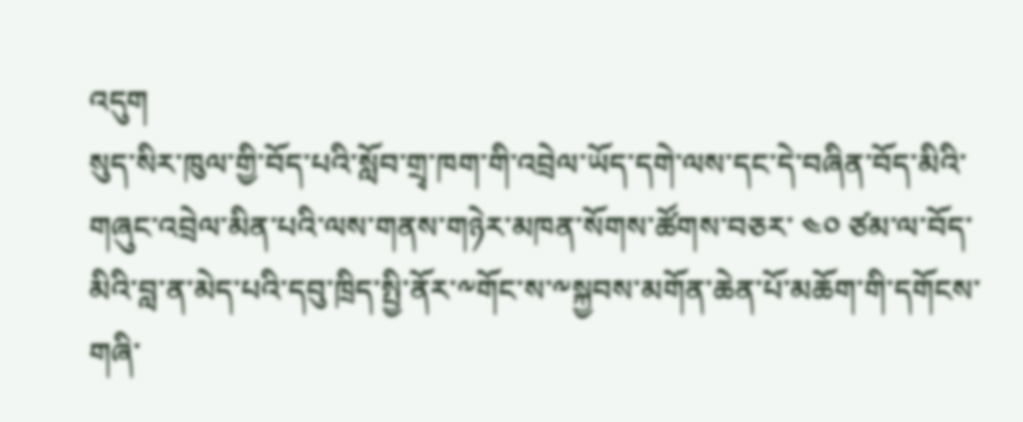འདུག
སུད་སིར་ཁུལ་གྱི་བོད་པའི་སློབ་གྲྭ་ཁག་གི་འབྲེལ་ཡོད་དགེ་ལས་དང་དེ་བཞིན་བོད་མིའི་གཞུང་འབྲེལ་མིན་པའི་ལས་གནས་གཉེར་མཁན་སོགས་ཚོགས་བཅར་ ༤༠ ཙམ་ལ་བོད་མིའི་བླ་ན་མེད་པའི་དབུ་ཁྲིད་སྤྱི་ནོར་༸གོང་ས་༸སྐྱབས་མགོན་ཆེན་པོ་མཆོག་གི་དགོངས་གཞི་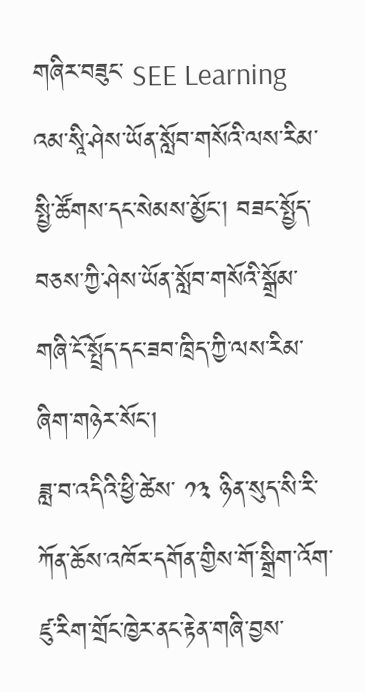གཞིར་བཟུང་ SEE Learning འམ་སཱི་ཤེས་ཡོན་སློབ་གསོའི་ལས་རིམ་སྤྱི་ཚོགས་དང་སེམས་མྱོང་། བཟང་སྤྱོད་བཅས་ཀྱི་ཤེས་ཡོན་སློབ་གསོའི་སྒྲོམ་གཞི་ངོ་སྤྲོད་དང་ཟབ་ཁྲིད་ཀྱི་ལས་རིམ་ཞིག་གཉེར་སོང་།
ཟླ་བ་འདིའི་ཕྱི་ཚེས་ ༡༣ ཉིན་སུད་སི་རི་ཀོན་ཆོས་འཁོར་དགོན་གྱིས་གོ་སྒྲིག་འོག་ཛུ་རིག་གྲོང་ཁྱེར་ནང་རྟེན་གཞི་བྱས་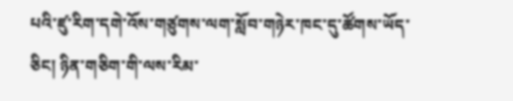པའི་ཛུ་རིག་དགེ་འོས་གཙུགས་ལག་སློབ་གཉེར་ཁང་དུ་ཚོགས་ཡོད་ཅིང། ཉིན་གཅིག་གི་ལས་རིམ་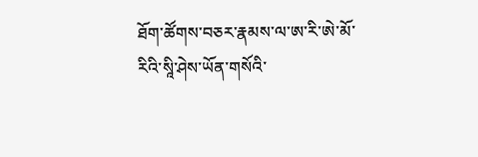ཐོག་ཚོགས་བཅར་རྣམས་ལ་ཨ་རི་ཨེ་མོ་རིའི་སཱི་ཤེས་ཡོན་གསོའི་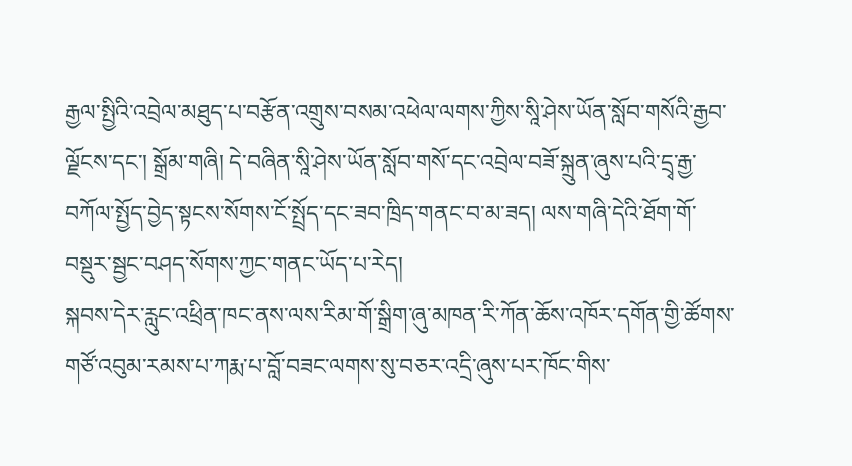རྒྱལ་སྤྱིའི་འབྲེལ་མཐུད་པ་བརྩོན་འགྲུས་བསམ་འཕེལ་ལགས་ཀྱིས་སཱི་ཤེས་ཡོན་སློབ་གསོའི་རྒྱབ་ལྗོངས་དང་། སྒྲོམ་གཞི། དེ་བཞིན་སཱི་ཤེས་ཡོན་སློབ་གསོ་དང་འབྲེལ་བཟོ་སྐྲུན་ཞུས་པའི་དྲྭ་རྒྱ་བཀོལ་སྤྱོད་བྱེད་སྟངས་སོགས་ངོ་སྤྲོད་དང་ཟབ་ཁྲིད་གནང་བ་མ་ཟད། ལས་གཞི་དེའི་ཐོག་གོ་བསྡུར་སྦྱང་བཤད་སོགས་ཀྱང་གནང་ཡོད་པ་རེད།
སྐབས་དེར་རླུང་འཕྲིན་ཁང་ནས་ལས་རིམ་གོ་སྒྲིག་ཞུ་མཁན་རི་ཀོན་ཆོས་འཁོར་དགོན་གྱི་ཚོགས་གཙོ་འབུམ་རམས་པ་ཀརྨ་པ་བློ་བཟང་ལགས་སུ་བཅར་འདྲི་ཞུས་པར་ཁོང་གིས་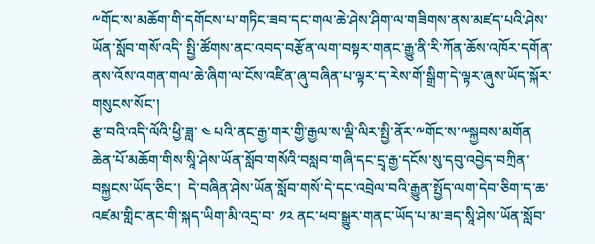༸གོང་ས་མཆོག་གི་དགོངས་པ་གཏིང་ཟབ་དང་གལ་ཆེ་ཤེས་ཤིག་ལ་གཟིགས་ནས་མཛད་པའི་ཤེས་ཡོན་སློབ་གསོ་འདི་ སྤྱི་ཚོགས་ནང་འབད་བརྩོན་ལག་བསྟར་གནང་རྒྱུ་ནི་རི་ཀོན་ཆོས་འཁོར་དགོན་ནས་འོས་འགན་གལ་ཆེ་ཞིག་ལ་ངོས་འཛིན་ཞུ་བཞིན་པ་ལྟར་ད་རེས་གོ་སྒྲིག་དེ་ལྟར་ཞུས་ཡོད་སྐོར་གསུངས་སོང་།
རྩ་བའི་འདི་ལོའི་ཕྱི་ཟླ་ ༤ པའི་ནང་རྒྱ་གར་གྱི་རྒྱལ་ས་ལྡི་ལིར་སྤྱི་ནོར་༸གོང་ས་༸སྐྱབས་མགོན ཆེན་པོ་མཆོག་གིས་སཱི་ཤེས་ཡོན་སློབ་གསོའི་བསླབ་གཞི་དང་དྲྭ་རྒྱ་དངོས་སུ་དབུ་འབྱེད་བཀྲིན་བསྐྱངས་ཡོད་ཅིང་།  དེ་བཞིན་ཤེས་ཡོན་སློབ་གསོ་དེ་དང་འབྲེལ་བའི་རྒྱུན་སྤྱོད་ལག་དེབ་ཅིག་ད་ཆ་འཛམ་གླིང་ནང་གི་སྐད་ཡིག་མི་འདྲ་བ་ ༡༢ ནང་ཕབ་སྒྱུར་གནང་ཡོད་པ་མ་ཟད་སཱི་ཤེས་ཡོན་སློབ་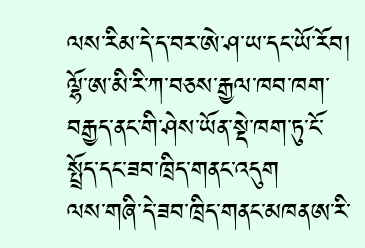ལས་རིམ་དེ་ད་བར་ཨེ་ཤ་ཡ་དང་ཡོ་རོབ། ལྷོ་ཨ་མི་རི་ཀ་བཅས་རྒྱལ་ཁབ་ཁག་བརྒྱད་ནང་གི་ཤེས་ཡོན་སྡེ་ཁག་ཏུ་ངོ་སྤྲོད་དང་ཟབ་ཁྲིད་གནང་འདུག
ལས་གཞི་དེ་ཟབ་ཁྲིད་གནང་མཁནཨ་རི་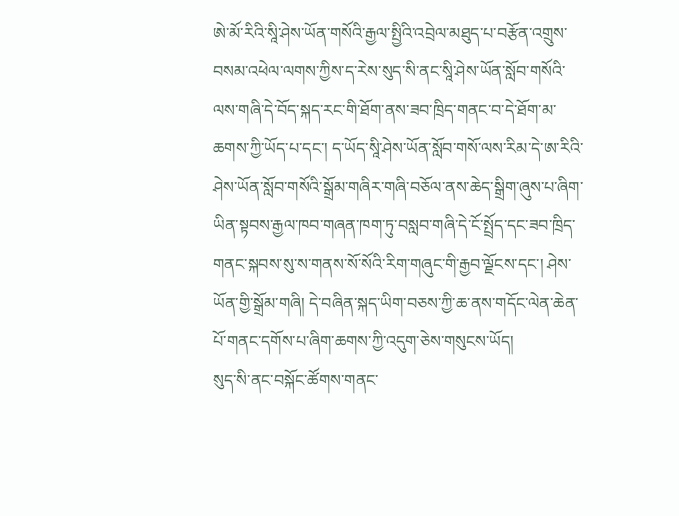ཨེ་མོ་རིའི་སཱི་ཤེས་ཡོན་གསོའི་རྒྱལ་སྤྱིའི་འབྲེལ་མཐུད་པ་བརྩོན་འགྲུས་བསམ་འཕེལ་ལགས་ཀྱིས་ད་རེས་སུད་སི་ནང་སཱི་ཤེས་ཡོན་སློབ་གསོའི་ལས་གཞི་དེ་བོད་སྐད་རང་གི་ཐོག་ནས་ཟབ་ཁྲིད་གནང་བ་དེ་ཐོག་མ་ཆགས་ཀྱི་ཡོད་པ་དང་། ད་ཡོད་སཱི་ཤེས་ཡོན་སློབ་གསོ་ལས་རིམ་དེ་ཨ་རིའི་ཤེས་ཡོན་སློབ་གསོའི་སྒྲོམ་གཞིར་གཞི་བཅོལ་ནས་ཆེད་སྒྲིག་ཞུས་པ་ཞིག་ཡིན་སྟབས་རྒྱལ་ཁབ་གཞན་ཁག་ཏུ་བསླབ་གཞི་དེ་ངོ་སྤྲོད་དང་ཟབ་ཁྲིད་གནང་སྐབས་སུ་ས་གནས་སོ་སོའི་རིག་གཞུང་གི་རྒྱབ་ལྗོངས་དང་། ཤེས་ཡོན་གྱི་སྒྲོམ་གཞི། དེ་བཞིན་སྐད་ཡིག་བཅས་ཀྱི་ཆ་ནས་གདོང་ལེན་ཆེན་པོ་གནང་དགོས་པ་ཞིག་ཆགས་ཀྱི་འདུག་ཅེས་གསུངས་ཡོད།
སུད་སི་ནང་བསྐོང་ཚོགས་གནང་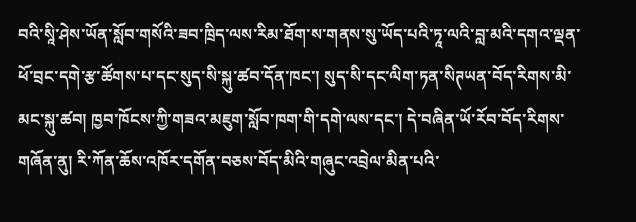བའི་སཱི་ཤེས་ཡོན་སློབ་གསོའི་ཟབ་ཁྲིད་ལས་རིམ་ཐོག་ས་གནས་སུ་ཡོད་པའི་ཏཱ་ལའི་བླ་མའི་དགའ་ལྡན་ཕོ་བྲང་དགེ་རྩ་ཚོགས་པ་དང་སུད་སི་སྐུ་ཚབ་དོན་ཁང་། སུད་སི་དང་ལིག་ཏན་སིཊཡན་བོད་རིགས་མི་མང་སྐུ་ཚབ། ཁྱབ་ཁོངས་ཀྱི་གཟའ་མཇུག་སློབ་ཁག་གི་དགེ་ལས་དང་། དེ་བཞིན་ཡོ་རོབ་བོད་རིགས་གཞོན་ནུ། རི་ཀོན་ཆོས་འཁོར་དགོན་བཅས་བོད་མིའི་གཞུང་འབྲེལ་མིན་པའི་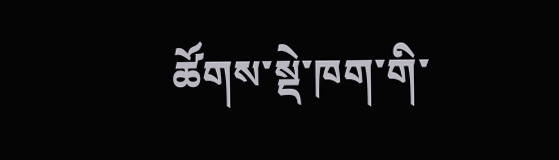ཚོགས་སྡེ་ཁག་གི་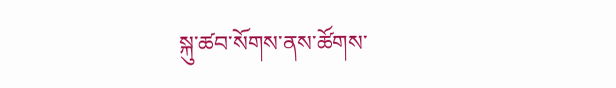སྐུ་ཚབ་སོགས་ནས་ཚོགས་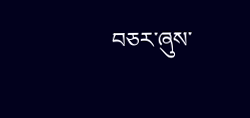བཅར་ཞུས་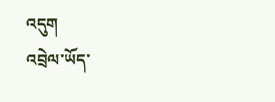འདུག
འབྲེལ་ཡོད་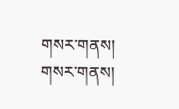གསར་གནས།
གསར་གནས།